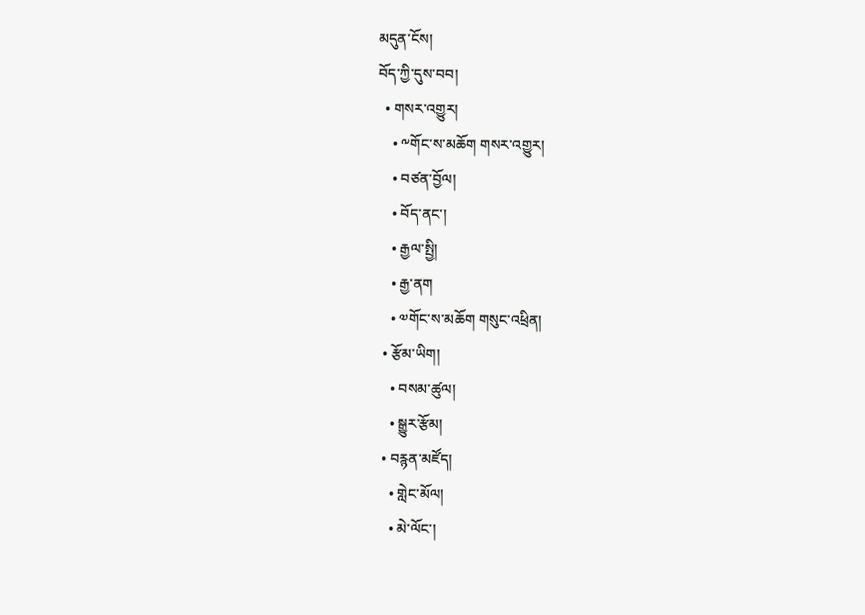མདུན་ངོས།
བོད་ཀྱི་དུས་བབ།
  • གསར་འགྱུར།
    • ༸གོང་ས་མཆོག གསར་འགྱུར།
    • བཙན་བྱོལ།
    • བོད་ནང་།
    • རྒྱལ་སྤྱི།
    • རྒྱ་ནག
    • ༧གོང་ས་མཆོག གསུང་འཕྲིན།
  • རྩོམ་ཡིག།
    • བསམ་ཚུལ།
    • སྒྱུར་རྩོམ།
  • བརྙན་མཛོད།
    • གླེང་མོལ།
    • མེ་ལོང་།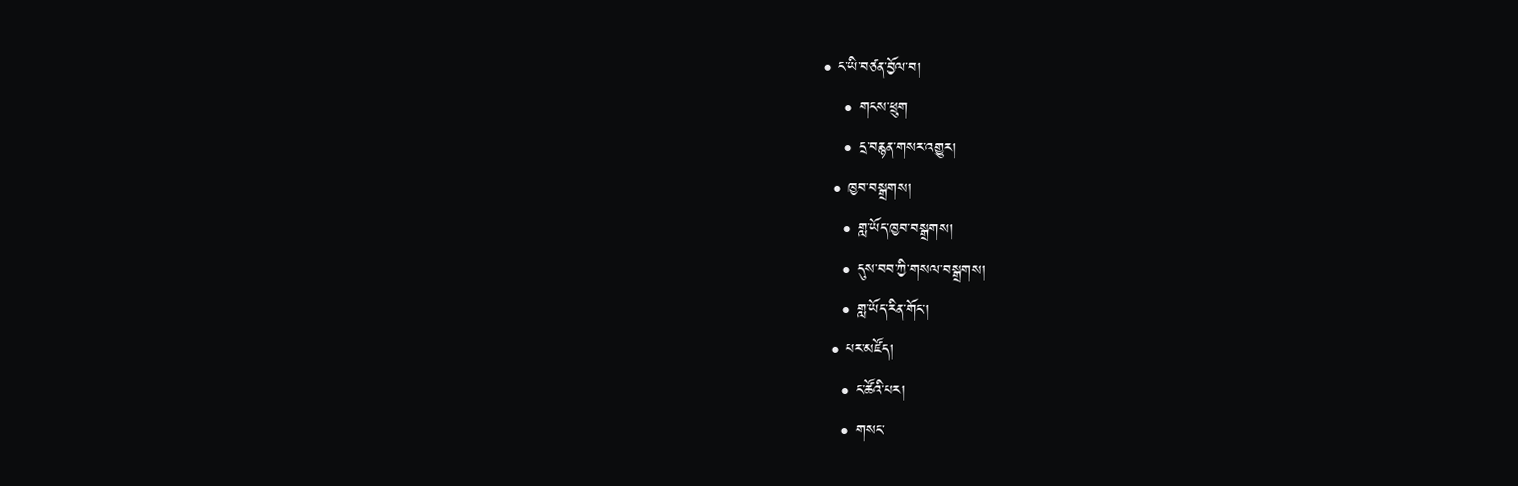• ང་ཡི་བཙན་བྱོལ་བ།
    • གངས་ཕྲུག
    • དྲ་བརྙན་གསར་འགྱུར།
  • ཁྱབ་བསྒྲགས།
    • གླ་ཡོད་ཁྱབ་བསྒྲགས།
    • དུས་བབ་ཀྱི་གསལ་བསྒྲགས།
    • གླ་ཡོད་རིན་གོང་།
  • པར་མཛོད།
    • ང་ཚོའི་པར།
    • གསང་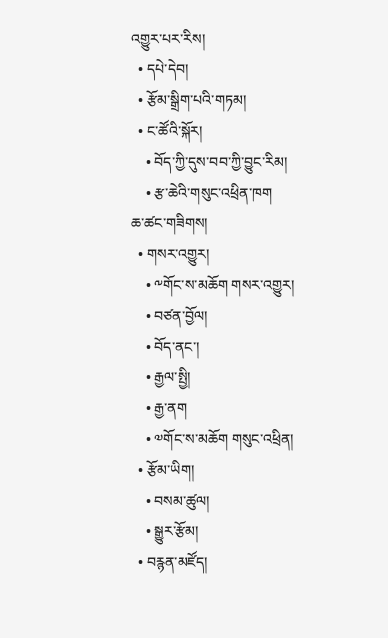འགྱུར་པར་རིས།
  • དཔེ་དེབ།
  • རྩོམ་སྒྲིག་པའི་གཏམ།
  • ང་ཚོའི་སྐོར།
    • བོད་ཀྱི་དུས་བབ་ཀྱི་བྱུང་རིམ།
    • རྩ་ཆེའི་གསུང་འཕྲིན་ཁག
ཆ་ཚང་གཟིགས།
  • གསར་འགྱུར།
    • ༸གོང་ས་མཆོག གསར་འགྱུར།
    • བཙན་བྱོལ།
    • བོད་ནང་།
    • རྒྱལ་སྤྱི།
    • རྒྱ་ནག
    • ༧གོང་ས་མཆོག གསུང་འཕྲིན།
  • རྩོམ་ཡིག།
    • བསམ་ཚུལ།
    • སྒྱུར་རྩོམ།
  • བརྙན་མཛོད།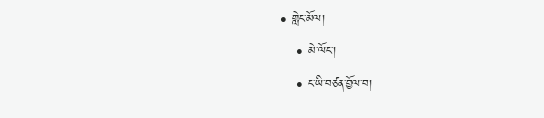• གླེང་མོལ།
    • མེ་ལོང་།
    • ང་ཡི་བཙན་བྱོལ་བ།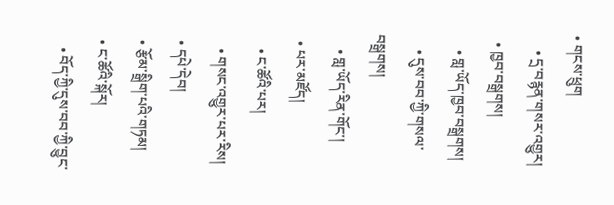• གངས་ཕྲུག
    • དྲ་བརྙན་གསར་འགྱུར།
  • ཁྱབ་བསྒྲགས།
    • གླ་ཡོད་ཁྱབ་བསྒྲགས།
    • དུས་བབ་ཀྱི་གསལ་བསྒྲགས།
    • གླ་ཡོད་རིན་གོང་།
  • པར་མཛོད།
    • ང་ཚོའི་པར།
    • གསང་འགྱུར་པར་རིས།
  • དཔེ་དེབ།
  • རྩོམ་སྒྲིག་པའི་གཏམ།
  • ང་ཚོའི་སྐོར།
    • བོད་ཀྱི་དུས་བབ་ཀྱི་བྱུང་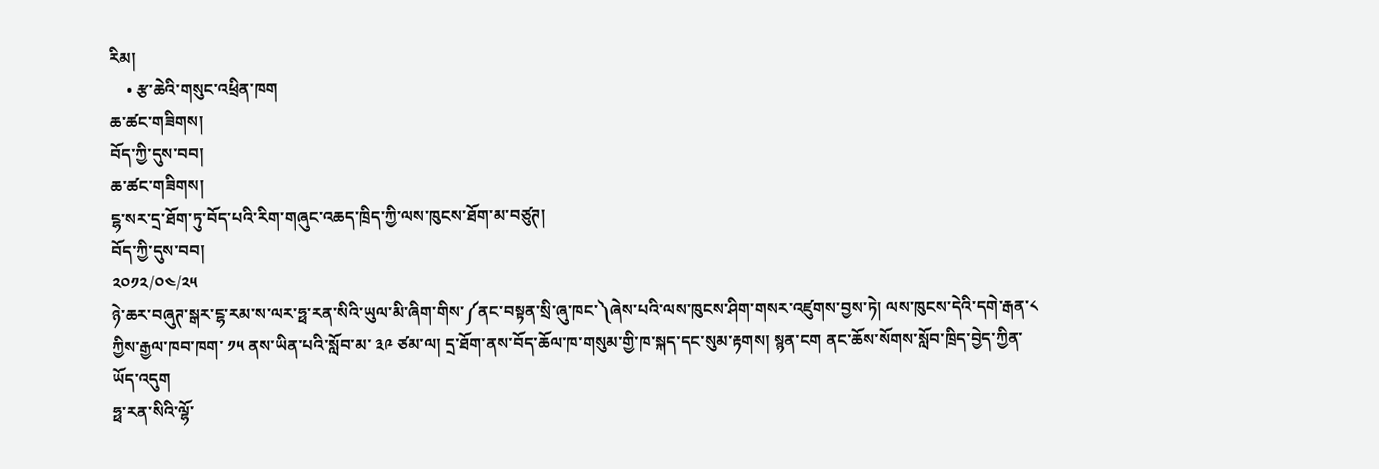རིམ།
    • རྩ་ཆེའི་གསུང་འཕྲིན་ཁག
ཆ་ཚང་གཟིགས།
བོད་ཀྱི་དུས་བབ།
ཆ་ཚང་གཟིགས།
ངྷ་སར་དྲ་ཐོག་ཏུ་བོད་པའི་རིག་གཞུང་འཆད་ཁྲིད་ཀྱི་ལས་ཁུངས་ཐོག་མ་བཙུཊ།
བོད་ཀྱི་དུས་བབ།
༢༠༡༢/༠༤/༢༥
ཉེ་ཆར་བཞུཊ་སྒར་ངྷ་རམ་ས་ལར་ཧྥ་རན་སིའི་ཡུལ་མི་ཞིག་གིས་༼ནང་བསྟན་སྲི་ཞུ་ཁང་༽ཞེས་པའི་ལས་ཁུངས་ཤིག་གསར་འཛུགས་བྱས་ཏེ། ལས་ཁུངས་དེའི་དགེ་རྒན་༨ ཀྱིས་རྒྱལ་ཁབ་ཁག་ ༡༥ ནས་ཡིན་པའི་སློབ་མ་ ༣༩ ཙམ་ལ། དྲ་ཐོག་ནས་བོད་ཆོལ་ཁ་གསུམ་གྱི་ཁ་སྐད་དང་སུམ་རྟགས། སྙན་ངག ནང་ཆོས་སོགས་སློབ་ཁྲིད་བྱེད་ཀྱིན་ཡོད་འདུག
ཧྥ་རན་སིའི་ལྷོ་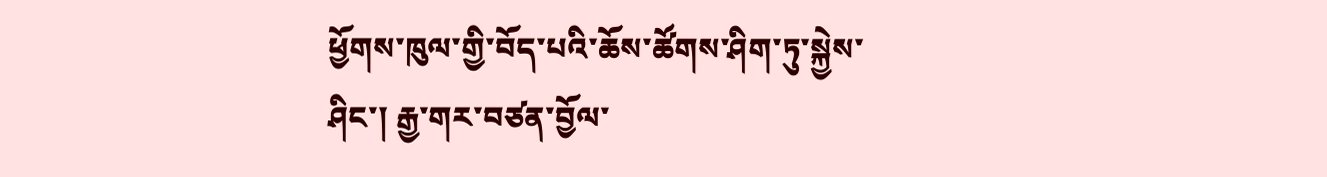ཕྱོགས་ཁུལ་གྱི་བོད་པའི་ཆོས་ཚོགས་ཤིག་ཏུ་སྐྱེས་ཤིང་། རྒྱ་གར་བཙན་བྱོལ་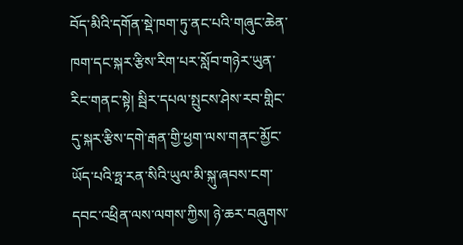བོད་མིའི་དགོན་སྡེ་ཁག་ཏུ་ནང་པའི་གཞུང་ཆེན་ཁག་དང་སྐར་རྩིས་རིག་པར་སློབ་གཉེར་ཡུན་རིང་གནང་སྟེ། སྦིར་དཔལ་སྤུངས་ཤེས་རབ་གླིང་དུ་སྐར་རྩིས་དགེ་རྒན་གྱི་ཕྱག་ལས་གནང་མྱོང་ཡོད་པའི་ཧྥ་རན་སིའི་ཡུལ་མི་སྐུ་ཞབས་ངག་དབང་འཕྲིན་ལས་ལགས་ཀྱིས། ཉེ་ཆར་བཞུགས་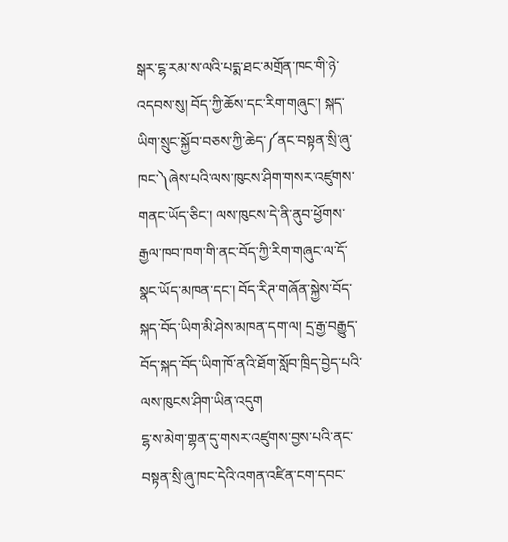སྒར་ངྷ་རམ་ས་ལའི་པདྨ་ཐང་མགྲོན་ཁང་གི་ཉེ་འདབས་སུ། བོད་ཀྱི་ཆོས་དང་རིག་གཞུང་། སྐད་ཡིག་སྲུང་སྐྱོབ་བཅས་ཀྱི་ཆེད་༼ནང་བསྟན་སྲི་ཞུ་ཁང་༽ཞེས་པའི་ལས་ཁུངས་ཤིག་གསར་འཛུགས་གནང་ཡོད་ཅིང་། ལས་ཁུངས་དེ་ནི་ནུབ་ཕྱོགས་རྒྱལ་ཁབ་ཁག་གི་ནང་བོད་ཀྱི་རིག་གཞུང་ལ་དོ་སྣང་ཡོད་མཁན་དང་། བོད་རིཊ་གཞོན་སྐྱེས་བོད་སྐད་བོད་ཡིག་མི་ཤེས་མཁན་དག་ལ། དྲ་རྒྱ་བརྒྱུད་བོད་སྐད་བོད་ཡིག་ཁོ་ནའི་ཐོག་སློབ་ཁྲིད་བྱེད་པའི་ལས་ཁུངས་ཤིག་ཡིན་འདུག
ངྷ་ས་མེག་གྷན་དུ་གསར་འཛུགས་བྱས་པའི་ནང་བསྟན་སྲི་ཞུ་ཁང་དེའི་འགན་འཛིན་ངག་དབང་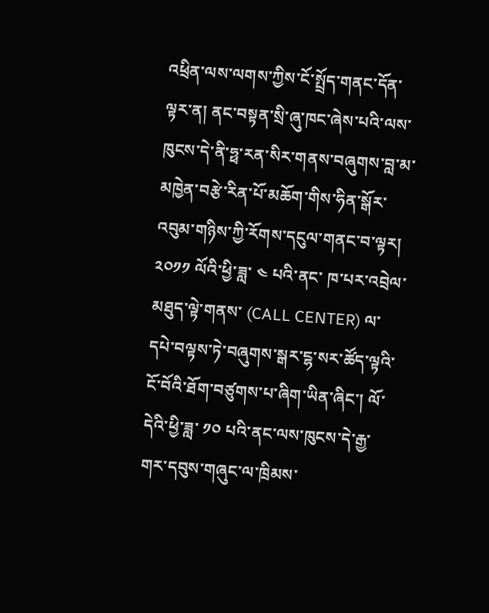འཕྲིན་ལས་ལགས་ཀྱིས་ངོ་སྤྲོད་གནང་དོན་ལྟར་ན། ནང་བསྟན་སྲི་ཞུ་ཁང་ཞེས་པའི་ལས་ཁུངས་དེ་ནི་ཧྥ་རན་སིར་གནས་བཞུགས་བླ་མ་མཁྱེན་བརྩེ་རིན་པོ་མཆོག་གིས་ཧིན་སྒོར་འབུམ་གཉིས་ཀྱི་རོགས་དངུལ་གནང་བ་ལྟར། ༢༠༡༡ ལོའི་ཕྱི་ཟླ་ ༤ པའི་ནང་ ཁ་པར་འབྲེལ་མཐུད་ལྟེ་གནས་ (CALL CENTER) ལ་དཔེ་བལྟས་ཏེ་བཞུགས་སྒར་ངྷ་སར་ཚོད་ལྟའི་ངོ་བོའི་ཐོག་བཙུགས་པ་ཞིག་ཡིན་ཞིང་། ལོ་དེའི་ཕྱི་ཟླ་ ༡༠ པའི་ནང་ལས་ཁུངས་དེ་རྒྱ་གར་དབུས་གཞུང་ལ་ཁྲིམས་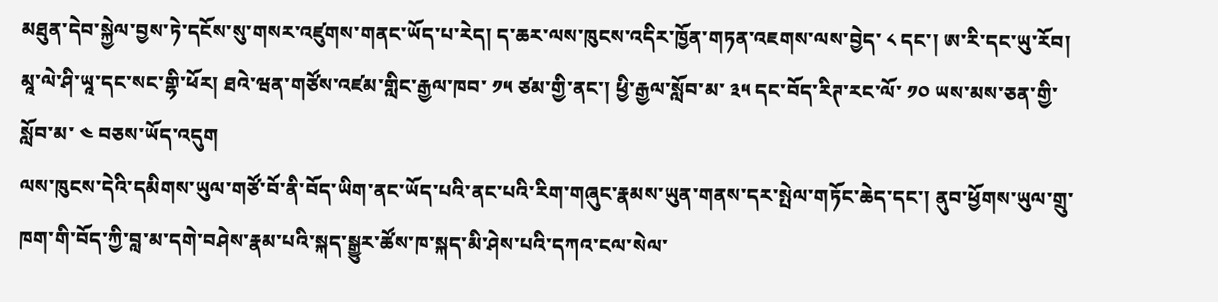མཐུན་དེབ་སྐྱེལ་བྱས་ཏེ་དངོས་སུ་གསར་འཛུགས་གནང་ཡོད་པ་རེད། ད་ཆར་ལས་ཁུངས་འདིར་ཁྱོན་གཏན་འཇགས་ལས་བྱེད་ ༨ དང་། ཨ་རི་དང་ཡུ་རོབ། མཱ་ལེ་ཤི་ཡཱ་དང་སང་གྷི་ཕོར། ཐའེ་ཝན་གཙོས་འཛམ་གླིང་རྒྱལ་ཁབ་ ༡༥ ཙམ་གྱི་ནང་། ཕྱི་རྒྱལ་སློབ་མ་ ༣༥ དང་བོད་རིཊ་རང་ལོ་ ༡༠ ཡས་མས་ཅན་གྱི་སློབ་མ་ ༤ བཅས་ཡོད་འདུག
ལས་ཁུངས་དེའི་དམིགས་ཡུལ་གཙོ་བོ་ནི་བོད་ཡིག་ནང་ཡོད་པའི་ནང་པའི་རིག་གཞུང་རྣམས་ཡུན་གནས་དར་སྤེལ་གཏོང་ཆེད་དང་། ནུབ་ཕྱོགས་ཡུལ་གྲུ་ཁག་གི་བོད་ཀྱི་བླ་མ་དགེ་བཤེས་རྣམ་པའི་སྐད་སྒྱུར་ཚོས་ཁ་སྐད་མི་ཤེས་པའི་དཀའ་ངལ་སེལ་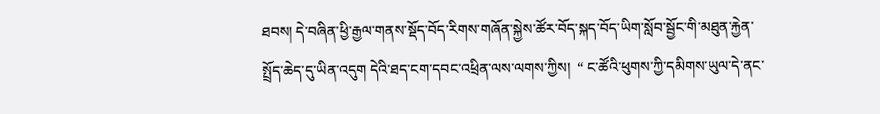ཐབས། དེ་བཞིན་ཕྱི་རྒྱལ་གནས་སྡོད་བོད་རིགས་གཞོན་སྐྱེས་ཚོར་བོད་སྐད་བོད་ཡིག་སློབ་སྦྱོང་གི་མཐུན་རྐྱེན་སྤྲོད་ཆེད་དུ་ཡིན་འདུག དེའི་ཐད་ངག་དབང་འཕྲིན་ལས་ལགས་ཀྱིས།  “ ང་ཚོའི་ཕུགས་ཀྱི་དམིགས་ཡུལ་དེ་ནང་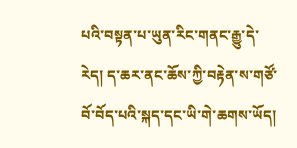པའི་བསྟན་པ་ཡུན་རིང་གནང་རྒྱུ་དེ་རེད། ད་ཆར་ནང་ཆོས་ཀྱི་བརྟེན་ས་གཙོ་བོ་བོད་པའི་སྐད་དང་ཡི་གེ་ཆགས་ཡོད།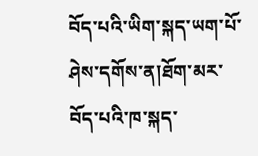བོད་པའི་ཡིག་སྐད་ཡག་པོ་ཤེས་དགོས་ན།ཐོག་མར་བོད་པའི་ཁ་སྐད་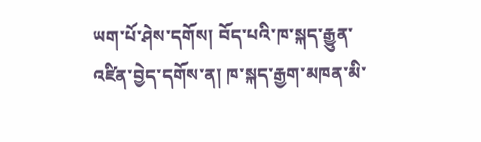ཡག་པོ་ཤེས་དགོས། བོད་པའི་ཁ་སྐད་རྒྱུན་འཛིན་བྱེད་དགོས་ན། ཁ་སྐད་རྒྱག་མཁན་མི་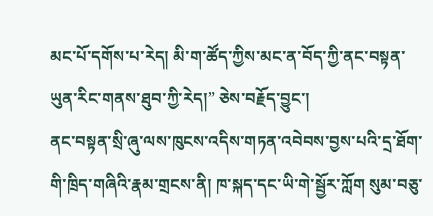མང་པོ་དགོས་པ་རེད། མི་ག་ཚོད་ཀྱིས་མང་ན་བོད་ཀྱི་ནང་བསྟན་ཡུན་རིང་གནས་ཐུབ་ཀྱི་རེད།” ཅེས་བརྗོད་བྱུང་།
ནང་བསྟན་སྲི་ཞུ་ལས་ཁུངས་འདིས་གཏན་འབེབས་བྱས་པའི་དྲ་ཐོག་གི་ཁྲིད་གཞིའི་རྣམ་གྲངས་ནི། ཁ་སྐད་དང་ཡི་གེ་སྦྱོར་ཀློག སུམ་བཅུ་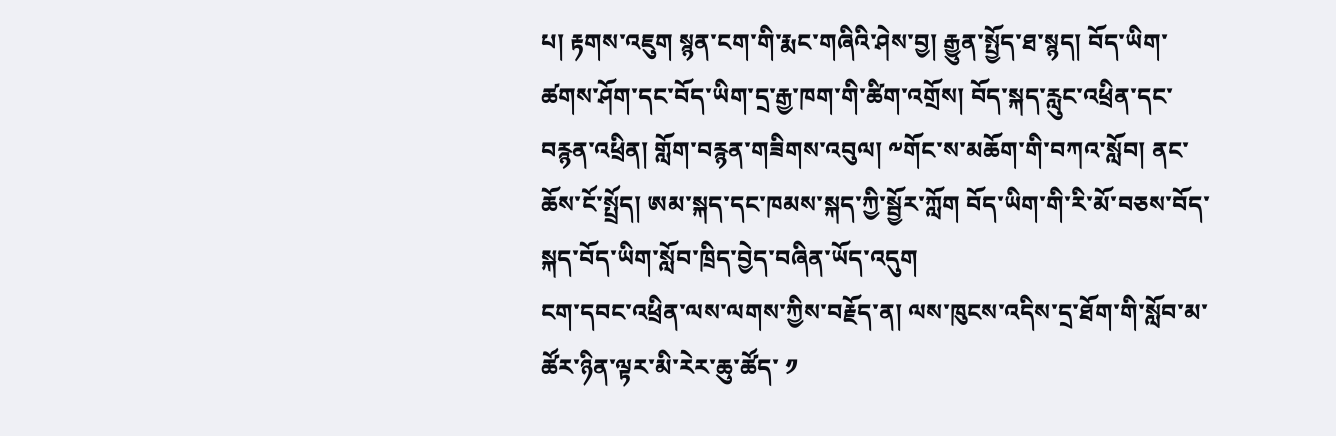པ། རྟགས་འཇུག སྙན་ངག་གི་རྨང་གཞིའི་ཤེས་བྱ། རྒྱུན་སྤྱོད་ཐ་སྙད། བོད་ཡིག་ཚགས་ཤོག་དང་བོད་ཡིག་དྲ་རྒྱ་ཁག་གི་ཚིག་འགྲོས། བོད་སྐད་རླུང་འཕྲིན་དང་བརྙན་འཕྲིན། གློག་བརྙན་གཟིགས་འབུལ། ༸གོང་ས་མཆོག་གི་བཀའ་སློབ། ནང་ཆོས་ངོ་སྤྲོད། ཨམ་སྐད་དང་ཁམས་སྐད་ཀྱི་སྦྱོར་ཀློག བོད་ཡིག་གི་རི་མོ་བཅས་བོད་སྐད་བོད་ཡིག་སློབ་ཁྲིད་བྱེད་བཞིན་ཡོད་འདུག
ངག་དབང་འཕྲིན་ལས་ལགས་ཀྱིས་བརྗོད་ན། ལས་ཁུངས་འདིས་དྲ་ཐོག་གི་སློབ་མ་ཚོར་ཉིན་ལྟར་མི་རེར་ཆུ་ཚོད་ ༡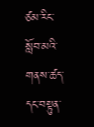ཙམ་རིང་སློབ་མའི་གནས་ཚད་དང་བསྟུན་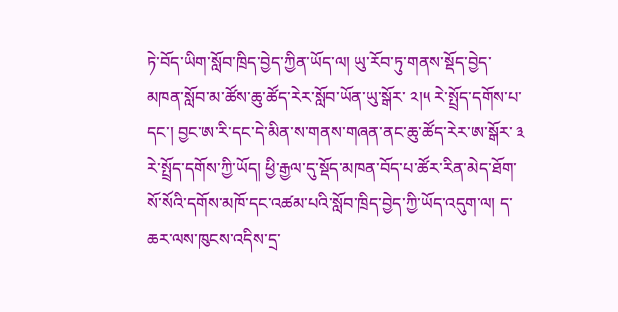ཏེ་བོད་ཡིག་སློབ་ཁྲིད་བྱེད་ཀྱིན་ཡོད་ལ། ཡུ་རོབ་ཏུ་གནས་སྡོད་བྱེད་མཁན་སློབ་མ་ཚོས་ཆུ་ཚོད་རེར་སློབ་ཡོན་ཡུ་སྒོར་ ༢།༥ རེ་སྤྲོད་དགོས་པ་དང་། བྱང་ཨ་རི་དང་དེ་མིན་ས་གནས་གཞན་ནང་ཆུ་ཚོད་རེར་ཨ་སྒོར་ ༣ རེ་སྤྲོད་དགོས་ཀྱི་ཡོད། ཕྱི་རྒྱལ་དུ་སྡོད་མཁན་བོད་པ་ཚོར་རིན་མེད་ཐོག་སོ་སོའི་དགོས་མཁོ་དང་འཚམ་པའི་སློབ་ཁྲིད་བྱེད་ཀྱི་ཡོད་འདུག་ལ། ད་ཆར་ལས་ཁུངས་འདིས་དྲ་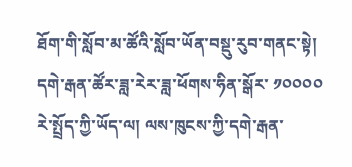ཐོག་གི་སློབ་མ་ཚོའི་སློབ་ཡོན་བསྡུ་རུབ་གནང་སྟེ། དགེ་རྒན་ཚོར་ཟླ་རེར་ཟླ་ཕོགས་ཧིན་སྒོར་ ༡༠༠༠༠ རེ་སྤྲོད་ཀྱི་ཡོད་ལ། ལས་ཁུངས་ཀྱི་དགེ་རྒན་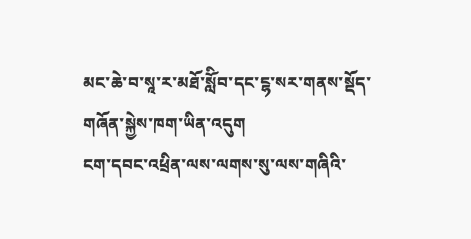མང་ཆེ་བ་སཱ་ར་མཐོ་སློིབ་དང་ངྷ་སར་གནས་སྡོད་གཞོན་སྐྱེས་ཁག་ཡིན་འདུག
ངག་དབང་འཕྲིན་ལས་ལགས་སུ་ལས་གཞིའི་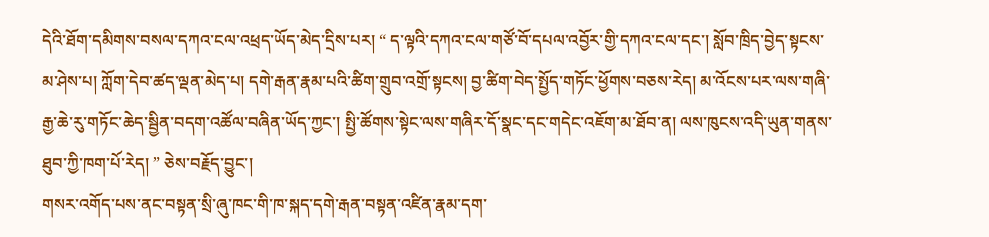དེའི་ཐོག་དམིགས་བསལ་དཀའ་ངལ་འཕྲད་ཡོད་མེད་དྲིས་པར། “ ད་ལྟའི་དཀའ་ངལ་གཙོ་བོ་དཔལ་འབྱོར་གྱི་དཀའ་ངལ་དང་། སློབ་ཁྲིད་བྱེད་སྟངས་མ་ཤེས་པ། ཀློག་དེབ་ཚད་ལྡན་མེད་པ། དགེ་རྒན་རྣམ་པའི་ཚིག་གྲུབ་འགྲོ་སྟངས། བྱ་ཚིག་བེད་སྤྱོད་གཏོང་ཕྱོགས་བཅས་རེད། མ་འོངས་པར་ལས་གཞི་རྒྱ་ཆེ་རུ་གཏོང་ཆེད་སྦྱིན་བདག་འཚོལ་བཞིན་ཡོད་ཀྱང་། སྤྱི་ཚོགས་སྟེང་ལས་གཞིར་དོ་སྣང་དང་གདེང་འཇོག་མ་ཐོབ་ན། ལས་ཁུངས་འདི་ཡུན་གནས་ཐུབ་ཀྱི་ཁག་པོ་རེད། ” ཅེས་བརྗོད་བྱུང་།
གསར་འགོད་པས་ནང་བསྟན་སྲི་ཞུ་ཁང་གི་ཁ་སྐད་དགེ་རྒན་བསྟན་འཛིན་རྣམ་དག་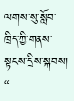ལགས་སུ་སློབ་ཁྲིད་ཀྱི་གནས་སྟངས་དྲིས་སྐབས། “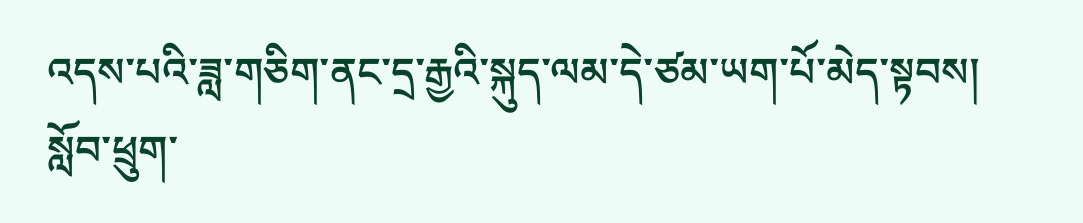འདས་པའི་ཟླ་གཅིག་ནང་དྲ་རྒྱའི་སྐུད་ལམ་དེ་ཙམ་ཡག་པོ་མེད་སྟབས། སློབ་ཕྲུག་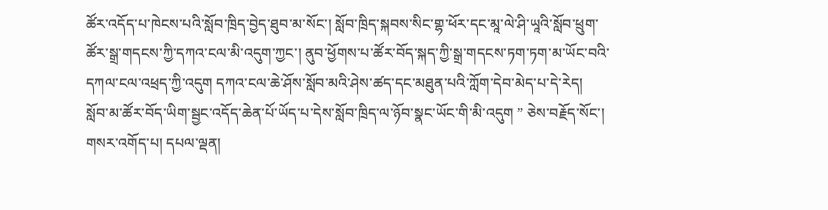ཚོར་འདོད་པ་ཁེངས་པའི་སློབ་ཁྲིད་བྱེད་ཐུབ་མ་སོང་། སློབ་ཁྲིད་སྐབས་སིང་གྷ་ཕོར་དང་མཱ་ལེ་ཤི་ཡཱའི་སློབ་ཕྲུག་ཚོར་སྒྲ་གདངས་ཀྱི་དཀའ་ངལ་མི་འདུག་ཀྱང་། ནུབ་ཕྱོགས་པ་ཚོར་བོད་སྐད་ཀྱི་སྒྲ་གདངས་ཏག་ཏག་མ་ཡོང་བའི་དཀལ་ངལ་འཕྲད་ཀྱི་འདུག དཀའ་ངལ་ཆེ་ཤོས་སློབ་མའི་ཤེས་ཚད་དང་མཐུན་པའི་ཀློག་དེབ་མེད་པ་དེ་རེད། སློབ་མ་ཚོར་བོད་ཡིག་སྦྱང་འདོད་ཆེན་པོ་ཡོད་པ་དེས་སློབ་ཁྲིད་ལ་ཉོབ་སྣང་ཡོང་གི་མི་འདུག ” ཅེས་བརྗོད་སོང་།
གསར་འགོད་པ། དཔལ་ལྡན།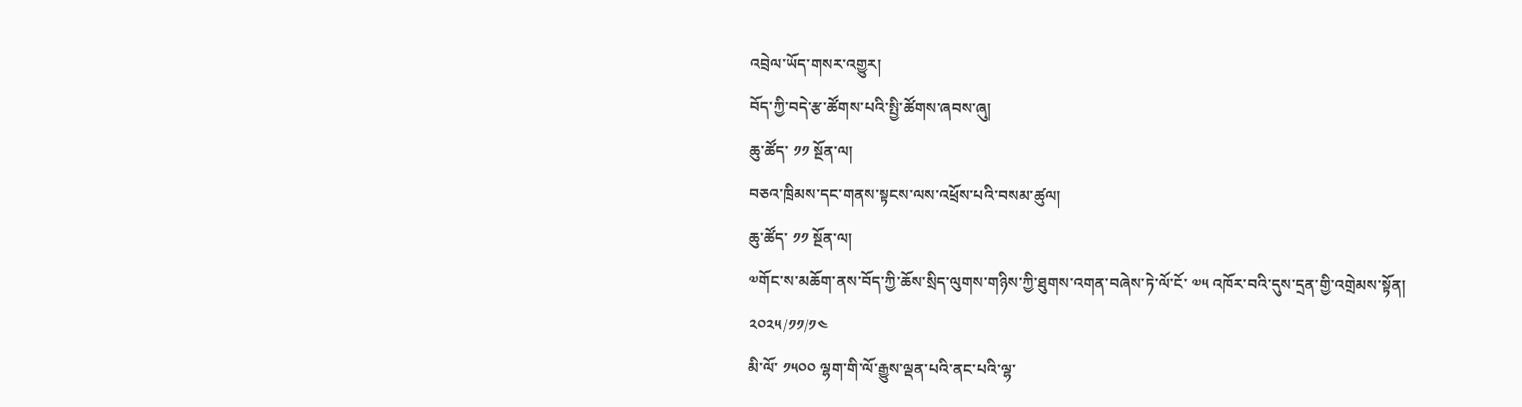འབྲེལ་ཡོད་གསར་འགྱུར།
བོད་ཀྱི་བདེ་རྩ་ཚོགས་པའི་སྤྱི་ཚོགས་ཞབས་ཞུ།
ཆུ་ཚོད་ ༡༡ སྔོན་ལ།
བཅའ་ཁྲིམས་དང་གནས་སྟངས་ལས་འཕྲོས་པའི་བསམ་ཚུལ།
ཆུ་ཚོད་ ༡༡ སྔོན་ལ།
༧གོང་ས་མཆོག་ནས་བོད་ཀྱི་ཆོས་སྲིད་ལུགས་གཉིས་ཀྱི་ཐུགས་འགན་བཞེས་ཏེ་ལོ་ངོ་ ༧༥ འཁོར་བའི་དུས་དྲན་གྱི་འགྲེམས་སྟོན།
༢༠༢༥/༡༡/༡༤
མི་ལོ་ ༡༥༠༠ ལྷག་གི་ལོ་རྒྱུས་ལྡན་པའི་ནང་པའི་ལྷ་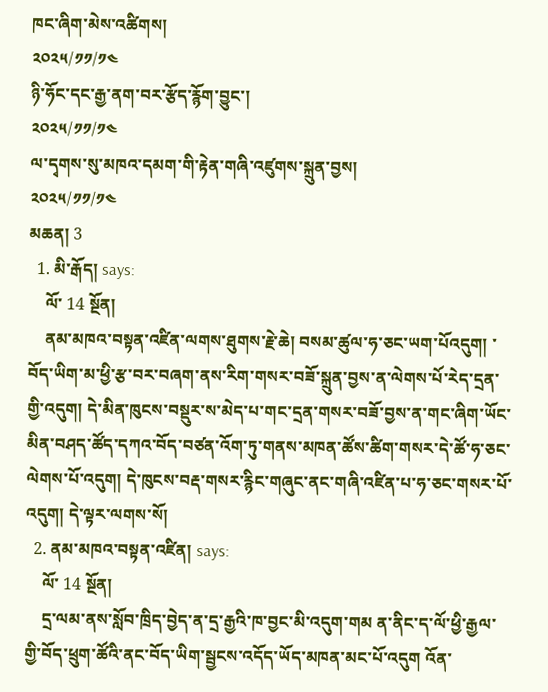ཁང་ཞིག་མེས་འཚིགས།
༢༠༢༥/༡༡/༡༤
ཉི་ཧོང་དང་རྒྱ་ནག་བར་རྩོད་རྙོག་བྱུང་།
༢༠༢༥/༡༡/༡༤
ལ་དྭགས་སུ་མཁའ་དམག་གི་རྟེན་གཞི་འཛུགས་སྐྲུན་བྱས།
༢༠༢༥/༡༡/༡༤
མཆན། 3
  1. མི་རྒོད། says:
    ལོ་ 14 སྔོན།
    ནམ་མཁའ་བསྟན་འཛིན་ལགས་ཐུགས་རྗེ་ཆེ། བསམ་ཚུལ་ཧ་ཅང་ཡག་པོའདུག། ་བོད་ཡིག་མ་ཕྱི་རྩ་བར་བཞག་ནས་རིག་གསར་བཟོ་སྐྲུན་བྱས་ན་ལེགས་པོ་རེད་དྲན་གྱི་འདུག། དེ་མིན་ཁུངས་བསྡུར་ས་མེད་པ་གང་དྲན་གསར་བཟོ་བྱས་ན་གང་ཞིག་ཡོང་མིན་བཤད་ཚོད་དཀའ་བོད་བཙན་འོག་ཏུ་གནས་མཁན་ཚོས་ཚིག་གསར་དེ་ཚོ་ཧ་ཅང་ལེགས་པོ་འདུག། དེ་ཁུངས་བརྡ་གསར་རྙིང་གཞུང་ནང་གཞི་འཛིན་པ་ཧ་ཅང་གསར་པོ་འདུག། དེ་ལྟར་ལགས་སོ།
  2. ནམ་མཁའ་བསྟན་འཛིན། says:
    ལོ་ 14 སྔོན།
    དྲ་ལམ་ནས་སློབ་ཁྲིད་བྱེད་ན་དྲ་རྒྱའི་ཁ་བྱང་མི་འདུག་གམ ན་ནིང་ད་ལོ་ཕྱི་རྒྱལ་གྱི་བོད་ཕྲུག་ཚོའི་ནང་བོད་ཡིག་སྦྱངས་འདོད་ཡོད་མཁན་མང་པོ་འདུག འོན་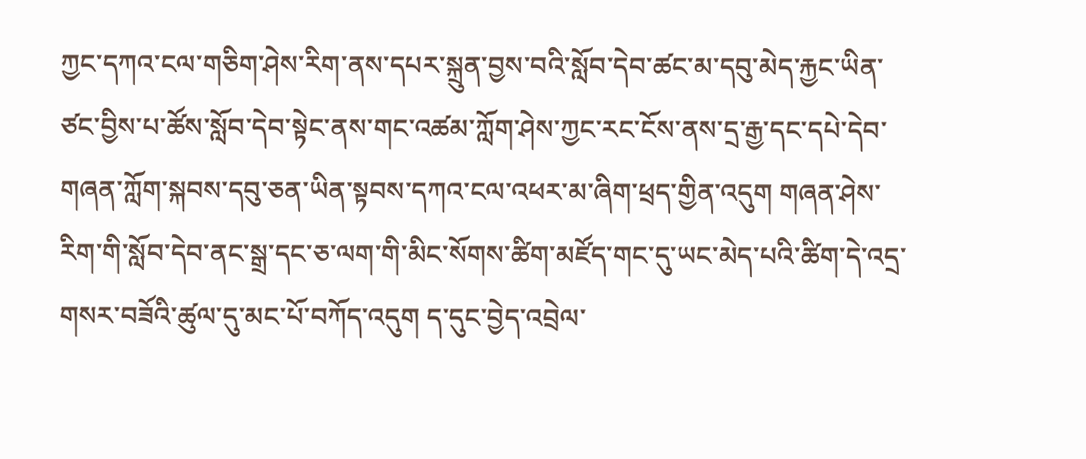ཀྱང་དཀའ་ངལ་གཅིག་ཤེས་རིག་ནས་དཔར་སྐྲུན་བྱས་བའི་སློབ་དེབ་ཚང་མ་དབུ་མེད་རྐྱང་ཡིན་ཙང་བྱིས་པ་ཚོས་སློབ་དེབ་སྟེང་ནས་གང་འཚམ་ཀློག་ཤེས་ཀྱང་རང་ངོས་ནས་དྲ་རྒྱ་དང་དཔེ་དེབ་གཞན་ཀློག་སྐབས་དབུ་ཅན་ཡིན་སྟབས་དཀའ་ངལ་འཕར་མ་ཞིག་ཕྲད་གྱིན་འདུག གཞན་ཤེས་རིག་གི་སློབ་དེབ་ནང་སྒྲ་དང་ཅ་ལག་གི་མིང་སོགས་ཚིག་མཛོད་གང་དུ་ཡང་མེད་པའི་ཚིག་དེ་འདྲ་གསར་བཟོའི་ཚུལ་དུ་མང་པོ་བཀོད་འདུག ད་དུང་བྱེད་འབྲེལ་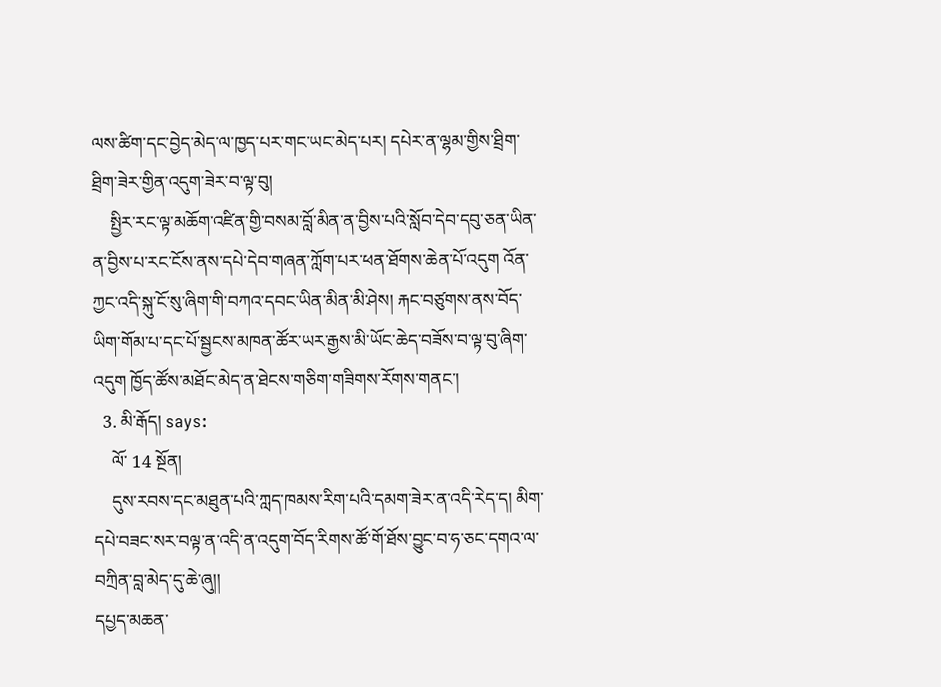ལས་ཚིག་དང་བྱེད་མེད་ལ་ཁྱད་པར་གང་ཡང་མེད་པར། དཔེར་ན་ལྷམ་གྱིས་ཐྲིག་ཐྲིག་ཟེར་གྱིན་འདུག་ཟེར་བ་ལྟ་བུ།
    སྤྱིར་རང་ལྟ་མཆོག་འཛིན་གྱི་བསམ་བློ་མིན་ན་བྱིས་པའི་སློབ་དེབ་དབུ་ཅན་ཡིན་ན་བྱིས་པ་རང་ངོས་ནས་དཔེ་དེབ་གཞན་ཀློག་པར་ཕན་ཐོགས་ཆེན་པོ་འདུག འོན་ཀྱང་འདི་སྐུ་ངོ་སུ་ཞིག་གི་བཀའ་དབང་ཡིན་མིན་མི་ཤེས། རྐང་བཙུགས་ནས་བོད་ཡིག་གོམ་པ་དང་པོ་སྦྱངས་མཁན་ཚོར་ཡར་རྒྱས་མི་ཡོང་ཆེད་བཟོས་བ་ལྟ་བུ་ཞིག་འདུག ཁྱོད་ཚོས་མཐོང་མེད་ན་ཐེངས་གཅིག་གཟིགས་རོགས་གནང་།
  3. མི་རྒོད། says:
    ལོ་ 14 སྔོན།
    དུས་རབས་དང་མཐུན་པའི་ཀླད་ཁམས་རིག་པའི་དམག་ཟེར་ན་འདི་རེད་ད། མིག་དཔེ་བཟང་སར་བལྟ་ན་འདི་ན་འདུག་བོད་རིགས་ཚོ་གོ་ཐོས་བྱུང་བ་ཧ་ཅང་དགའ་ལ་བཀྲིན་བླ་མེད་དུ་ཆེ་ཞུ།།
དཔྱད་མཆན་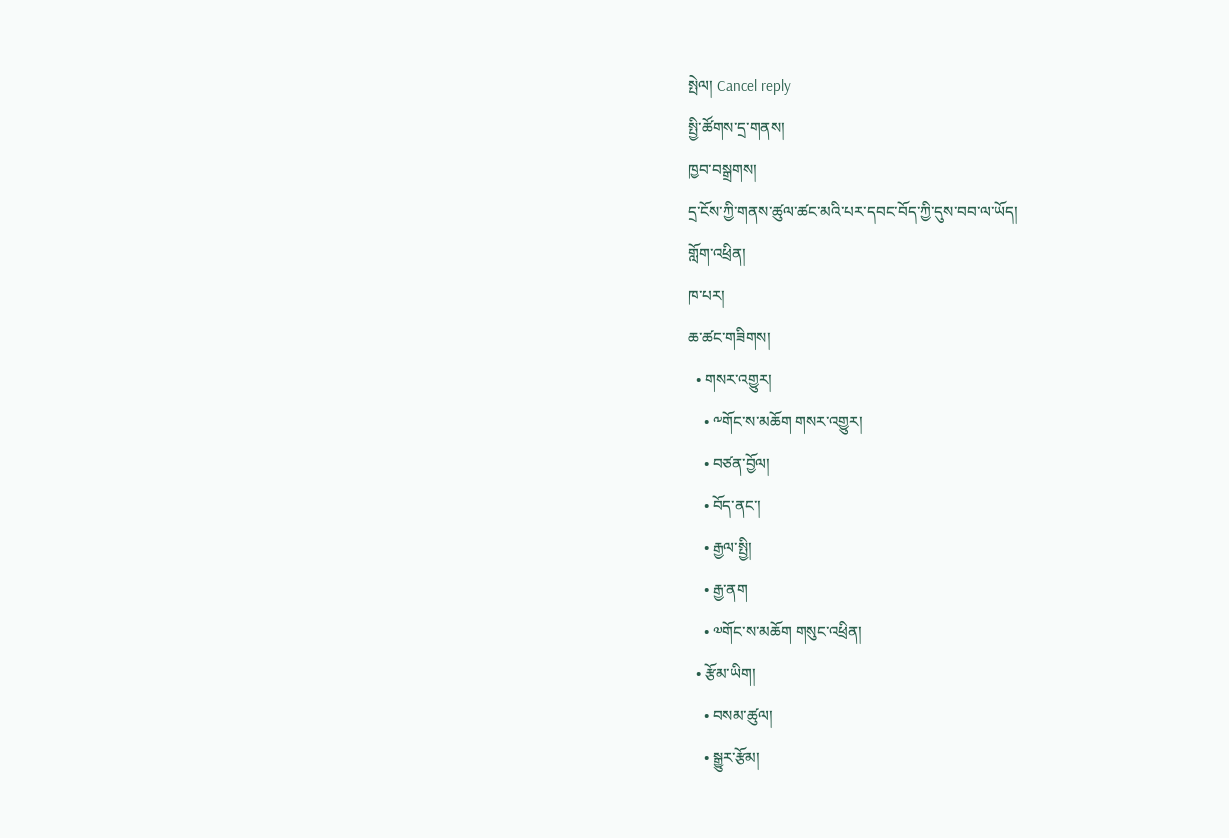སྤེལ། Cancel reply
སྤྱི་ཚོགས་དྲ་གནས།
ཁྱབ་བསྒྲགས།
དྲ་ངོས་ཀྱི་གནས་ཚུལ་ཚང་མའི་པར་དབང་བོད་ཀྱི་དུས་བབ་ལ་ཡོད།
གློག་འཕྲིན།
ཁ་པར།
ཆ་ཚང་གཟིགས།
  • གསར་འགྱུར།
    • ༸གོང་ས་མཆོག གསར་འགྱུར།
    • བཙན་བྱོལ།
    • བོད་ནང་།
    • རྒྱལ་སྤྱི།
    • རྒྱ་ནག
    • ༧གོང་ས་མཆོག གསུང་འཕྲིན།
  • རྩོམ་ཡིག།
    • བསམ་ཚུལ།
    • སྒྱུར་རྩོམ།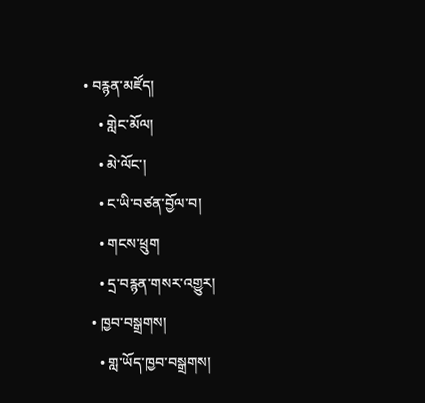• བརྙན་མཛོད།
    • གླེང་མོལ།
    • མེ་ལོང་།
    • ང་ཡི་བཙན་བྱོལ་བ།
    • གངས་ཕྲུག
    • དྲ་བརྙན་གསར་འགྱུར།
  • ཁྱབ་བསྒྲགས།
    • གླ་ཡོད་ཁྱབ་བསྒྲགས།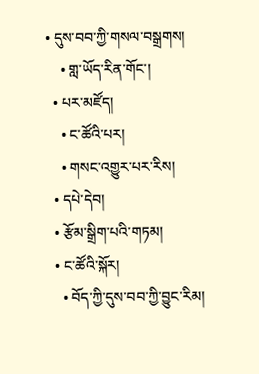• དུས་བབ་ཀྱི་གསལ་བསྒྲགས།
    • གླ་ཡོད་རིན་གོང་།
  • པར་མཛོད།
    • ང་ཚོའི་པར།
    • གསང་འགྱུར་པར་རིས།
  • དཔེ་དེབ།
  • རྩོམ་སྒྲིག་པའི་གཏམ།
  • ང་ཚོའི་སྐོར།
    • བོད་ཀྱི་དུས་བབ་ཀྱི་བྱུང་རིམ།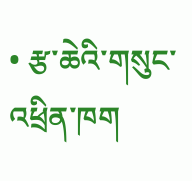• རྩ་ཆེའི་གསུང་འཕྲིན་ཁག